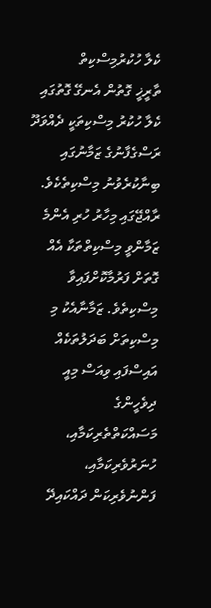ކެލާ ހުކުރުމިސްކިތް
ތާރީޚީ ގޮތުން އެނގޭ ގޮތުގައި ކެލާ ހުކުރު މިސްކިތަކީ ދެއްވަދޫ ރަސްގެފާނުގެ ޒަމާނުގައި ބިނާކުރެވުނު މިސްކިތެކެވެ. ރާއްޖޭގައި މިހާރު ހުރި އެންމެ ޒަމާންވީ މިސްކިތްތަކާ އެއް ގޮތަށް ފަރުމާކޮށްފައިވާ މިސްކިތެވެ. ޒަމާނާއެކު މި މިސްކިތަށް ބަދަލުތަކެއް އައިސްފައި ވިއަސް މިއީ ދިވެހީންގެ މަސައްކަތްތެރިކަމާއި، ހުނަރުވެރިކަމާއި، ފަންނުވެރިކަން ދައްކައިދޭ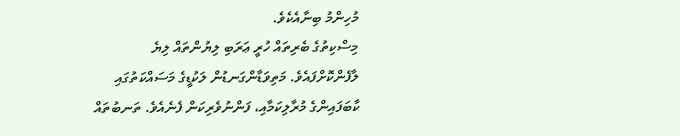މުހިންމު ބިނާއެކެވެ.
މިސްކިތުގެ ބެރިތައް ހުރީ ޢަރަބި ލިޔުންތައް ލިޔެ ލާފެންކޮށްފައެވެ. މަތިވަޑާންގަނޑުން ލަކުޑީގެ މަސައްކަތުގައި ކާބަފައިންގެ މުރާލިކަމާއި، ފަންނުވެރިކަން ފެނެއެވެ. ތަނބުތައް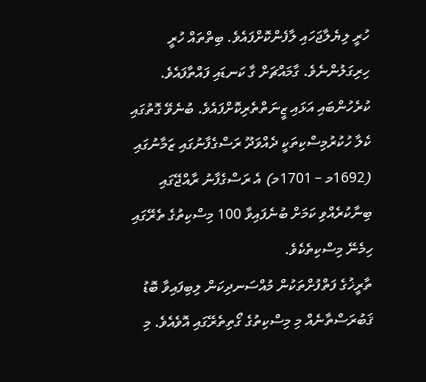ހުރީ ލިޔެލާޖަހައި ލާފެންކޮށްފައެވެ. ބިތްތައް ހުރީ ހިރިގަލުންނެވެ. ގާމައްޗަށް ގާ ކަނޑައި ފައްތާފައެވެ. ކުރެހުންބައި އަޅައި ޒީނަތްތެރިކޮށްފައެވެ. ބުނެވޭ ގޮތުގައި ކެލާ ހުކުރުމިސްކިތަކީ ދެއްވަދޫ ރަސްގެފާނުގައި ޒަމާނުގައި (1692މ – 1701މ) އެ ރަސްގެފާނު ރާއްޖޭގައި ބިނާކުރެއްވި ކަމަށް ބުނެފައިވާ 100 މިސްކިތުގެ ތެރޭގައި ހިމެނޭ މިސްކިތެކެވެ.
ތާރީޚުގެ ފަތްފުށްތަކުން މުއްސަނދިކަން ލިބިފައިވާ ބޮޑު ޤަބުރަސްތާނެއް މި މިސްކިތުގެ ގޯތިތެރޭގައި އޮވެއެވެ. މި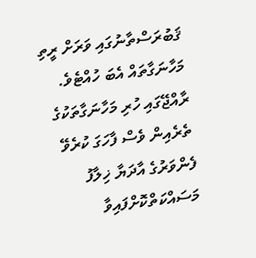ޤަބުރަސްތާނުގައި ވަރަށް ރީތި މަހާނަގާތައް އެބަ ހުއްޓެވެ. ރާއްޖޭގައި ހުރި މަހާނަގާތަކުގެ ތެރެއިން ވެސް ފާހަގަ ކުރެވޭ ފެންވަރުގެ އާދަޔާ ޚިލާފު މަސައްކަތްކޮށްފައިވާ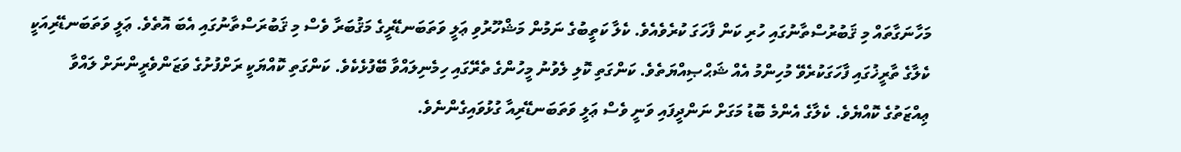މަހާނަގާތައް މި ޤަބުރުސްތާނުގައި ހުރި ކަން ފާހަގަ ކުރެވެއެވެ. ކެލާ ކަތީބުގެ ނަމުން މަޝްހޫރުވި ޢަލީ ވަތަބަނޑޭރީގެ މަޤުބަރާ ވެސް މި ޤަބުރަސްތާނުގައި އެބަ އޮތެވެ. ޢަލީ ވަތަބަނޑޭރިއަކީ ކެލާގެ ތާރީޚުގައި ފާހަގަކުރެވޭ މުހިންމު އެއް ޝަޙްޞިއްޔަތެވެ. ކަންގަތި ކޮލި ލެވުނު މީހުންގެ ތެރޭގައި ހިމެނިލައްވާ ބޭފުޅެކެވެ. ކަންގަތި ކޮއްޔަކީ ރަށްފުށުގެ ވަޒަންވެރީންނަށް ލައްވާ ޢިއްޒަތުގެ ކޮއްޔެވެ. ކެލާގެ އެންމެ ބޮޑު މަގަށް ނަންދީފައި ވަނީ ވެސް ޢަލީ ވަތަބަނޑޭރިއާ ގުޅުވައިގެންނެވެ.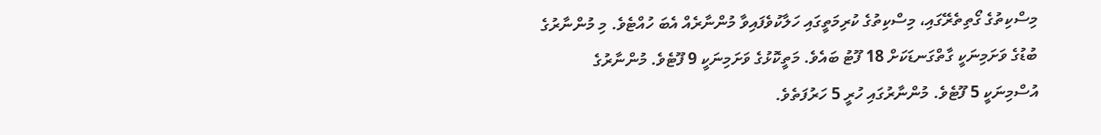މިސްކިތުގެ ގޯތިތެރޭގައި، މިސްކިތުގެ ކުރިމަތީގައި ހަލާކުވެފައިވާ މުންނާރެއް އެބަ ހުއްޓެވެ. މި މުންނާރުގެ ބުޑުގެ ވަށަމިނަކީ ގާތްގަނޑަކަށް 18 ފޫޓު ބައެވެ. މަތީކޮޅުގެ ވަށަމިނަކީ 9 ފޫޓެވެ. މުންނާރުގެ އުސްމިނަކީ 5 ފޫޓެވެ. މުންނާރުގައި ހުރީ 5 ހަރުފަތެވެ.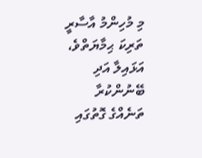މި މުހިންމު އާސާރީ ތަރިކަ ޙިމާޔަތްވެ، އަޅައިލާ އަދި ބޭނުންކުރާ ތަނެއްގެ ގޮތުގައި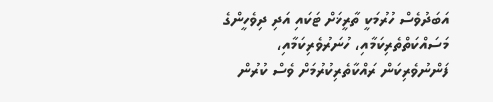އަބަދުވެސް ހުރުމަކީ ތާރީޚަށް ޓަކައި އަދި ދިވެހީންގެ މަސައްކަތްތެރިކަމާއި، ހުނަރުވެރިކަމާއި، ފަންނުވެރިކަން ރައްކާތެރިކުރުމަށް ވެސް ކުރުން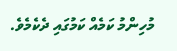މުހިންމު ކަމެއް ކަމުގައި ދެކެމެވެ.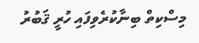މިސްކިތް ބިނާކުރެވިފައި ހުރީ ޤަބުރު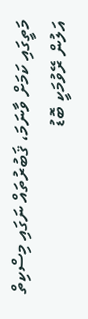މަތީގައި ކަމަށް ވާނަމަ، ޤަބުރުތައް ނަގައި މިސްކިތް އަލުން ރޭވުމަކީ ބޮޑު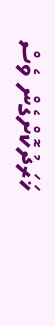ޚަރަދުކޮށްގެން ވެސް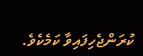ކުރަންޖެހިފައިވާ ކަމެކެވެ.